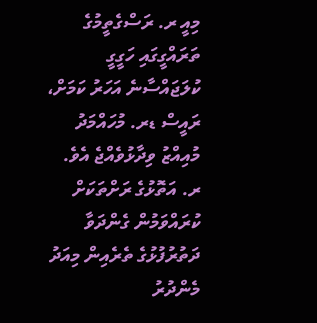މިއީ ރ. ރަސްގެތީމުގެ ތަރައްގީގައި ހަގީގީ ކުލަޖައްސާނެ އަހަރު ކަމަށް، ރައީސް ޑރ. މުހައްމަދު މުއިއްޒު ވިދާޅުވެއްޖެ އެވެ.
ރ. އަތޮޅުގެ ރަށްތަކަށް ކުރައްވަމުން ގެންދަވާ ދަތުރުފުޅުގެ ތެރެއިން މިއަދު މެންދުރު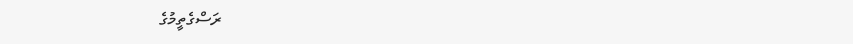ރަސްގެތީމުގެ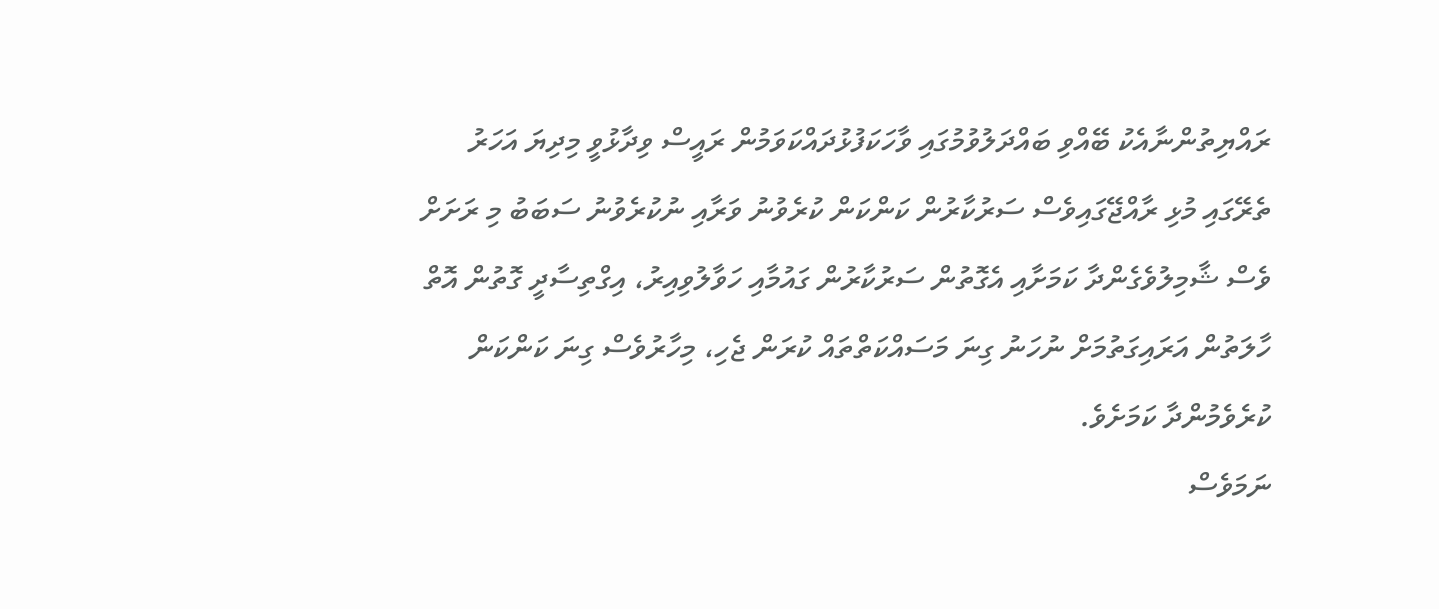ރައްޔިތުންނާއެކު ބޭއްވި ބައްދަލުވުމުގައި ވާހަކަފުޅުދައްކަވަމުން ރައީސް ވިދާޅުވީ މިދިޔަ އަހަރު ތެރޭގައި މުޅި ރާއްޖޭގައިވެސް ސަރުކާރުން ކަންކަން ކުރެވުނު ވަރާއި ނުކުރެވުނު ސަބަބު މި ރަށަށް ވެސް ޝާމިލުވެގެންދާ ކަމަށާއި އެގޮތުން ސަރުކާރުން ގައުމާއި ހަވާލުވިއިރު، އިގްތިސާދީ ގޮތުން އޮތް ހާލަތުން އަރައިގަތުމަށް ނުހަނު ގިނަ މަސައްކަތްތައް ކުރަން ޖެހި، މިހާރުވެސް ގިނަ ކަންކަން ކުރެވެމުންދާ ކަމަށެވެ.
ނަމަވެސް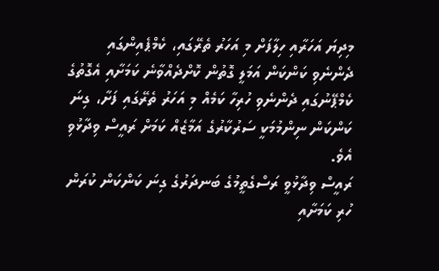މިދިޔަ އަހަރާއި ހިލާފަށް މި އަހަރު ތެރޭގައި، ކެމްޕެއިންގައި ދެންނެވި ކަންކަން އަމަލީ ގޮތުން ކޮށްދެއްވާނެ ކަމަށާއި އެގޮތުގެ ކެމްޕޭނުގައި ދެންނެވި ހުރިހާ ކަމެއް މި އަހަރު ތެރޭގައި ފަށާ، ގިނަ ކަންކަން ނިންމުމަކީ ސަރުކާރުގެ އަމާޒެއް ކަމަށް ރައީސް ވިދާޅުވި އެވެ.
ރައީސް ވިދާޅުވީ ރަސްގެތީމުގެ ބަނދަރުގެ ގިނަ ކަންކަން ކުރަން ހުރި ކަމަށާއި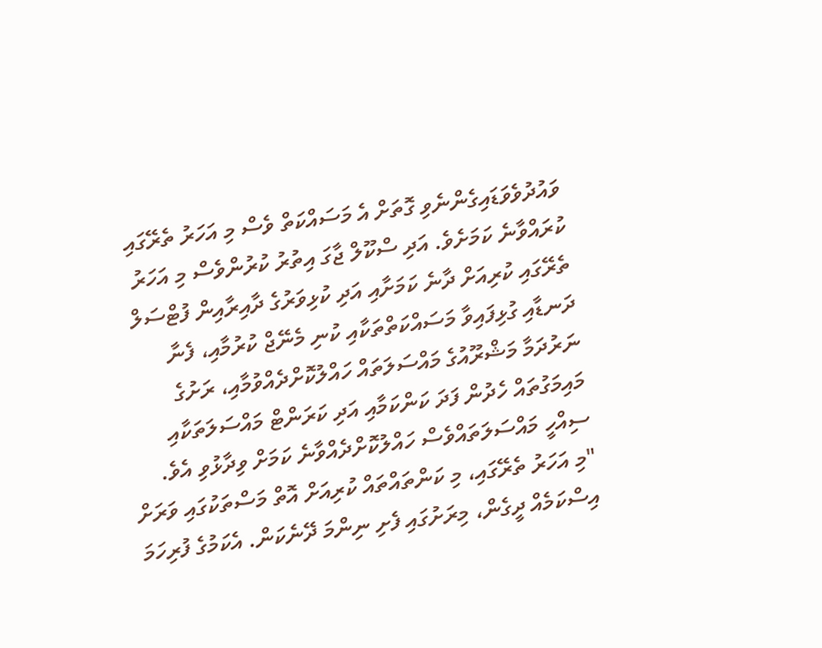ވައުދުވެވަޑައިގެންނެވި ގޮތަށް އެ މަސައްކަތް ވެސް މި އަހަރު ތެރޭގައި ކުރައްވާނެ ކަމަށެވެ. އަދި ސްކޫލް ޖާގަ އިތުރު ކުރުންވެސް މި އަހަރު ތެރޭގައި ކުރިއަށް ދާނެ ކަމަށާއި އަދި ކުޅިވަރުގެ ދާއިރާއިން ފުޓްސަލް ދަނޑާއި ގުޅިފައިވާ މަސައްކަތްތަކާއި ކުނި މެނޭޖް ކުރުމާއި، ފެނާ ނަރުދަމާ މަޝްރޫއުގެ މައްސަލަތައް ހައްލުކޮށްދެއްވުމާއި، ރަށުގެ މައިމަގުތައް ހެދުން ފަދަ ކަންކަމާއި އަދި ކަރަންޓް މައްސަލަތަކާއި ސިއްހީ މައްސަލަތައްވެސް ހައްލުކޮށްދެއްވާނެ ކަމަށް ވިދާޅުވި އެވެ.
"މި އަހަރު ތެރޭގައި، މި ކަންތައްތައް ކުރިއަށް އޮތް މަސްތަކުގައި ވަރަށް އިސްކަމެއް ދީގެން، މިރަށުގައި ފެށި ނިންމަ ދޭނެކަން. އެކަމުގެ ފުރިހަމަ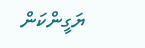ޔަގީންކަން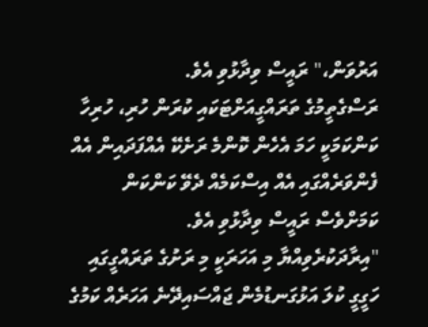އަރުވަން،" ރައީސް ވިދާޅުވި އެވެ.
ރަސްގެތީމުގެ ތަރައްގީއަށްޓަކައި ކުރަން ހުރި، ހުރިހާ ކަންކަމަކީ ހަމަ އެހެން ކޮންމެ ރަށެކޭ އެއްފަދައިން އެއް ފެންވަރެއްގައި އެއް އިސްކަމެއް ދެވޭ ކަންކަން ކަމަށްވެސް ރައީސް ވިދާޅުވި އެވެ.
"އިރާދަކުރެވިއްޔާ މި އަހަރަކީ މި ރަށުގެ ތަރައްގީގައި ހަގީގީ ކުލަ އަޅުގަނޑުމެން ޖައްސައިދޭނެ އަހަރެއް ކަމުގެ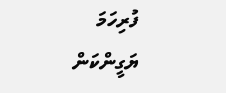ފުރިހަމަ ޔަގީންކަން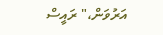އަރުވަން،" ރައީސް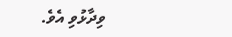ވިދާޅުވި އެވެ.